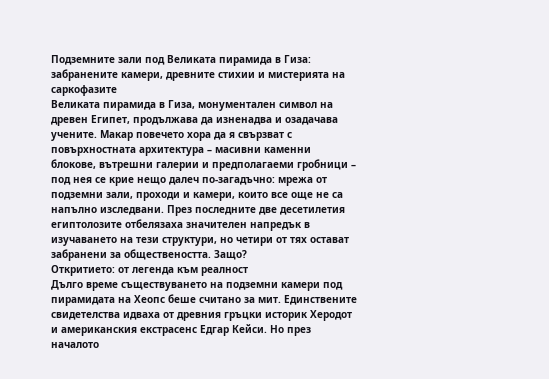Подземните зали под Великата пирамида в Гиза: забранените камери, древните стихии и мистерията на саркофазите
Великата пирамида в Гиза, монументален символ на древен Египет, продължава да изненадва и озадачава учените. Макар повечето хора да я свързват с повърхностната архитектура – масивни каменни блокове, вътрешни галерии и предполагаеми гробници – под нея се крие нещо далеч по-загадъчно: мрежа от подземни зали, проходи и камери, които все още не са напълно изследвани. През последните две десетилетия египтолозите отбелязаха значителен напредък в изучаването на тези структури, но четири от тях остават забранени за обществеността. Защо?
Откритието: от легенда към реалност
Дълго време съществуването на подземни камери под пирамидата на Хеопс беше считано за мит. Единствените свидетелства идваха от древния гръцки историк Херодот и американския екстрасенс Едгар Кейси. Но през началото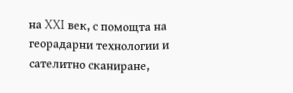на XXI век, с помощта на георадарни технологии и сателитно сканиране,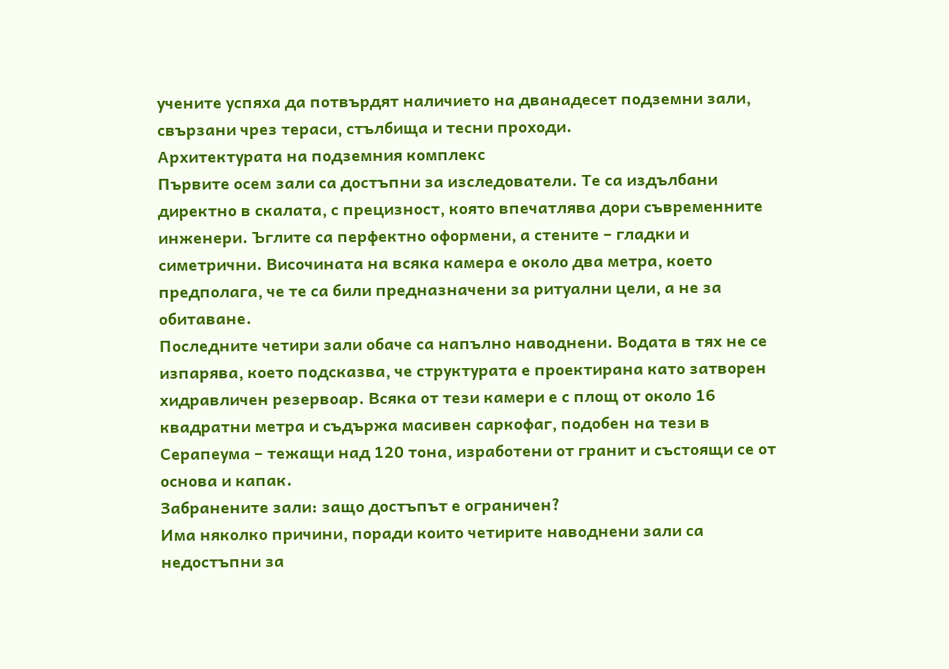учените успяха да потвърдят наличието на дванадесет подземни зали, свързани чрез тераси, стълбища и тесни проходи.
Архитектурата на подземния комплекс
Първите осем зали са достъпни за изследователи. Те са издълбани директно в скалата, с прецизност, която впечатлява дори съвременните инженери. Ъглите са перфектно оформени, а стените – гладки и симетрични. Височината на всяка камера е около два метра, което предполага, че те са били предназначени за ритуални цели, а не за обитаване.
Последните четири зали обаче са напълно наводнени. Водата в тях не се изпарява, което подсказва, че структурата е проектирана като затворен хидравличен резервоар. Всяка от тези камери е с площ от около 16 квадратни метра и съдържа масивен саркофаг, подобен на тези в Серапеума – тежащи над 120 тона, изработени от гранит и състоящи се от основа и капак.
Забранените зали: защо достъпът е ограничен?
Има няколко причини, поради които четирите наводнени зали са недостъпни за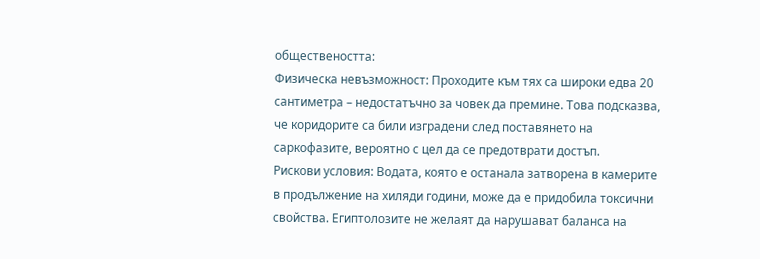обществеността:
Физическа невъзможност: Проходите към тях са широки едва 20 сантиметра – недостатъчно за човек да премине. Това подсказва, че коридорите са били изградени след поставянето на саркофазите, вероятно с цел да се предотврати достъп.
Рискови условия: Водата, която е останала затворена в камерите в продължение на хиляди години, може да е придобила токсични свойства. Египтолозите не желаят да нарушават баланса на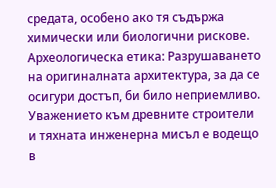средата, особено ако тя съдържа химически или биологични рискове.
Археологическа етика: Разрушаването на оригиналната архитектура, за да се осигури достъп, би било неприемливо. Уважението към древните строители и тяхната инженерна мисъл е водещо в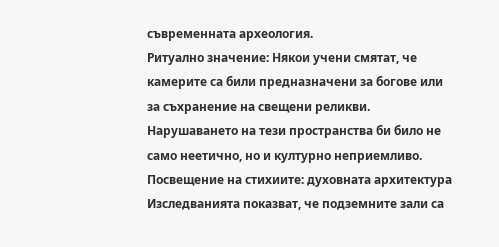съвременната археология.
Ритуално значение: Някои учени смятат, че камерите са били предназначени за богове или за съхранение на свещени реликви. Нарушаването на тези пространства би било не само неетично, но и културно неприемливо.
Посвещение на стихиите: духовната архитектура
Изследванията показват, че подземните зали са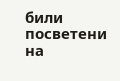били посветени на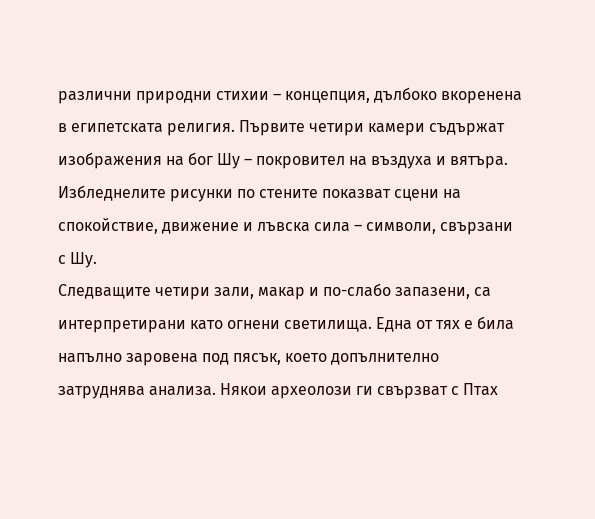различни природни стихии – концепция, дълбоко вкоренена в египетската религия. Първите четири камери съдържат изображения на бог Шу – покровител на въздуха и вятъра. Избледнелите рисунки по стените показват сцени на спокойствие, движение и лъвска сила – символи, свързани с Шу.
Следващите четири зали, макар и по-слабо запазени, са интерпретирани като огнени светилища. Една от тях е била напълно заровена под пясък, което допълнително затруднява анализа. Някои археолози ги свързват с Птах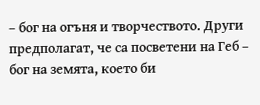– бог на огъня и творчеството. Други предполагат, че са посветени на Геб – бог на земята, което би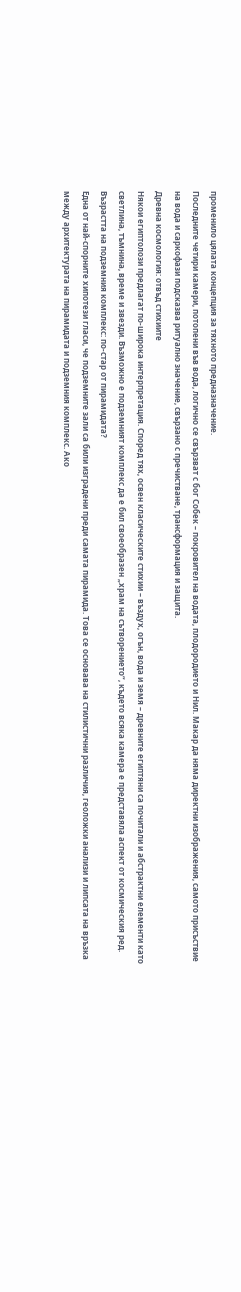променило цялата концепция за тяхното предназначение.
Последните четири камери, потопени във вода, логично се свързват с бог Собек – покровител на водата, плодородието и Нил. Макар да няма директни изображения, самото присъствие на вода и саркофази подсказва ритуално значение, свързано с пречистване, трансформация и защита.
Древна космология: отвъд стихиите
Някои египтолози предлагат по-широка интерпретация. Според тях, освен класическите стихии – въздух, огън, вода и земя – древните египтяни са почитали и абстрактни елементи като светлина, тъмнина, време и звезди. Възможно е подземният комплекс да е бил своеобразен „храм на сътворението“, където всяка камера е представяла аспект от космическия ред.
Възрастта на подземния комплекс: по-стар от пирамидата?
Една от най-спорните хипотези гласи, че подземните зали са били изградени преди самата пирамида. Това се основава на стилистични различия, геоложки анализи и липсата на връзка между архитектурата на пирамидата и подземния комплекс. Ако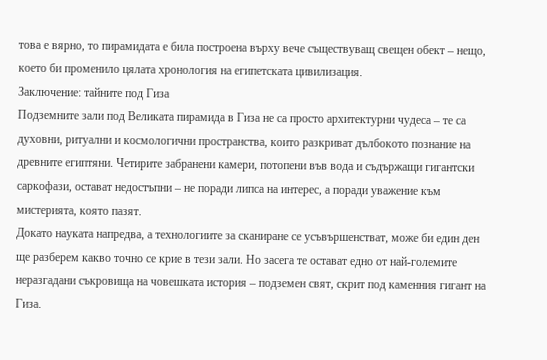това е вярно, то пирамидата е била построена върху вече съществуващ свещен обект – нещо, което би променило цялата хронология на египетската цивилизация.
Заключение: тайните под Гиза
Подземните зали под Великата пирамида в Гиза не са просто архитектурни чудеса – те са духовни, ритуални и космологични пространства, които разкриват дълбокото познание на древните египтяни. Четирите забранени камери, потопени във вода и съдържащи гигантски саркофази, остават недостъпни – не поради липса на интерес, а поради уважение към мистерията, която пазят.
Докато науката напредва, а технологиите за сканиране се усъвършенстват, може би един ден ще разберем какво точно се крие в тези зали. Но засега те остават едно от най-големите неразгадани съкровища на човешката история – подземен свят, скрит под каменния гигант на Гиза.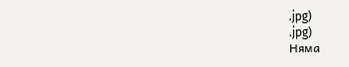.jpg)
.jpg)
Няма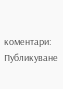коментари:
Публикуване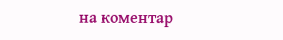на коментар